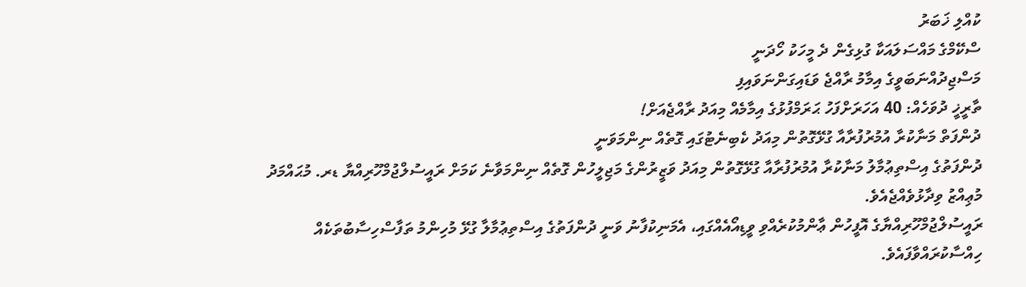ކުއްލި ޚަބަރު
ސްކޭމްގެ މައްސަލައަކާ ގުޅިގެން ދެ މީހަކު ހޯދަނީ
މަސްޖިދުއްނަބަވީގެ އިމާމު ރާއްޖެ ވަޑައިގަންނަވައިފި
ތާރީޚީ ދުވަހެއް: 40 އަހަރަށްފަހު ޙަރަމްފުޅުގެ އިމާމެއް މިއަދު ރާއްޖެއަށް!
ދުންފަތް މަނާކުރާ އުމުރުފުރާއާ ގުޅޭގޮތުން މިއަދު ކެބިނެޓުގައި ގޮތެއް ނިންމަވަނީ
ދުންފަތުގެ އިސްތިޢުމާލު މަނާކުރާ އުމުރުފުރާއާ ގުޅޭގޮތުން މިއަދު ވަޒީރުންގެ މަޖިލީހުން ގޮތެއް ނިންމަވާނެ ކަމަށް ރައީސުލްޖުމްހޫރިއްޔާ ޑރ. މުޙައްމަދު މުޢިއްޒު ވިދާޅުވެއްޖެއެވެ.
ރައީސުލްޖުމްހޫރިއްޔާގެ އޮފީހުން ޢާންމުކުރެއްވި ވީޑިއޯއެއްގައި، އެމަނިކުފާނު ވަނީ ދުންފަތުގެ އިސްތިޢުމާލާ ގުޅޭ މުހިންމު ތަފާސްހިސާބުތަކެއް ހިއްސާކުރައްވާފައެވެ.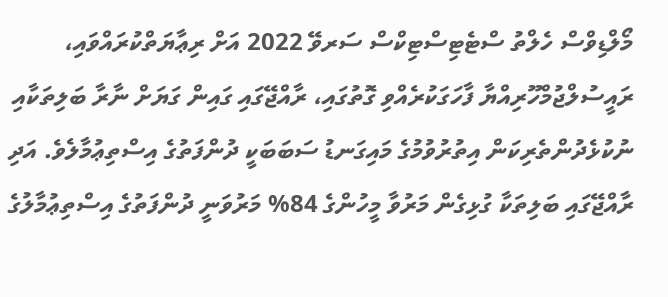މޯލްޑިވްސް ހެލްތު ސްޓެޓިސްޓިކްސް ސަރވޭ 2022 އަށް ރިޢާޔަތްކުރައްވައި، ރައީސުލްޖުމްހޫރިއްޔާ ފާހަގަކުރެއްވި ގޮތުގައި، ރާއްޖޭގައި ގައިން ގަޔަށް ނާރާ ބަލިތަކާއި ނުކުޅެދުންތެރިކަން އިތުރުވުމުގެ މައިގަނޑު ސަބަބަކީ ދުންފަތުގެ އިސްތިޢުމާލެވެ. އަދި ރާއްޖޭގައި ބަލިތަކާ ގުޅިގެން މަރުވާ މީހުންގެ 84% މަރުވަނީ ދުންފަތުގެ އިސްތިޢުމާލުގެ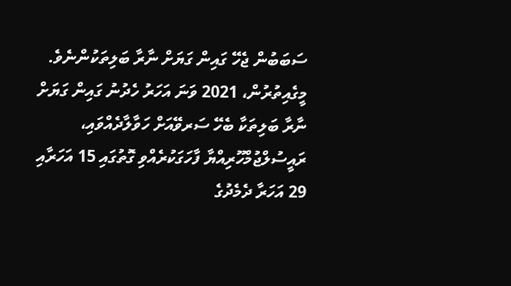ސަބަބުން ޖެހޭ ގައިން ގަޔަށް ނާރާ ބަލިތަކުންނެވެ.
މީގެއިތުރުން، 2021 ވަނަ އަހަރު ހެދުނު ގައިން ގަޔަށް ނާރާ ބަލިތަކާ ބެހޭ ސަރވޭއަށް ހަވާލާދެއްވައި، ރައީސުލްޖުމްހޫރިއްޔާ ފާހަގަކުރެއްވި ގޮތުގައި 15 އަހަރާއި 29 އަހަރާ ދެމެދުގެ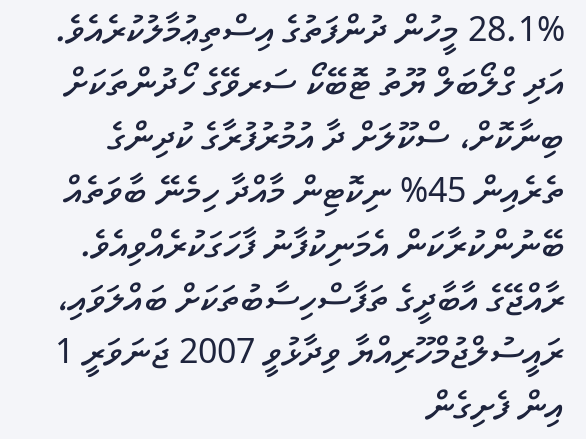28.1% މީހުން ދުންފަތުގެ އިސްތިޢުމާލުކުރެއެވެ. އަދި ގްލޯބަލް ޔޫތު ޓޮބޭކޯ ސަރވޭގެ ހޯދުންތަކަށް ބިނާކޮށް، ސްކޫލަށް ދާ އުމުރުފުރާގެ ކުދިންގެ ތެރެއިން 45% ނިކޮޓިން މާއްދާ ހިމެނޭ ބާވަތެއް ބޭނުންކުރާކަން އެމަނިކުފާނު ފާހަގަކުރެއްވިއެވެ.
ރާއްޖޭގެ އާބާދީގެ ތަފާސްހިސާބުތަކަށް ބައްލަވައި، ރައީސުލްޖުމްހޫރިއްޔާ ވިދާޅުވީ 2007 ޖަނަވަރީ 1 އިން ފެށިގެން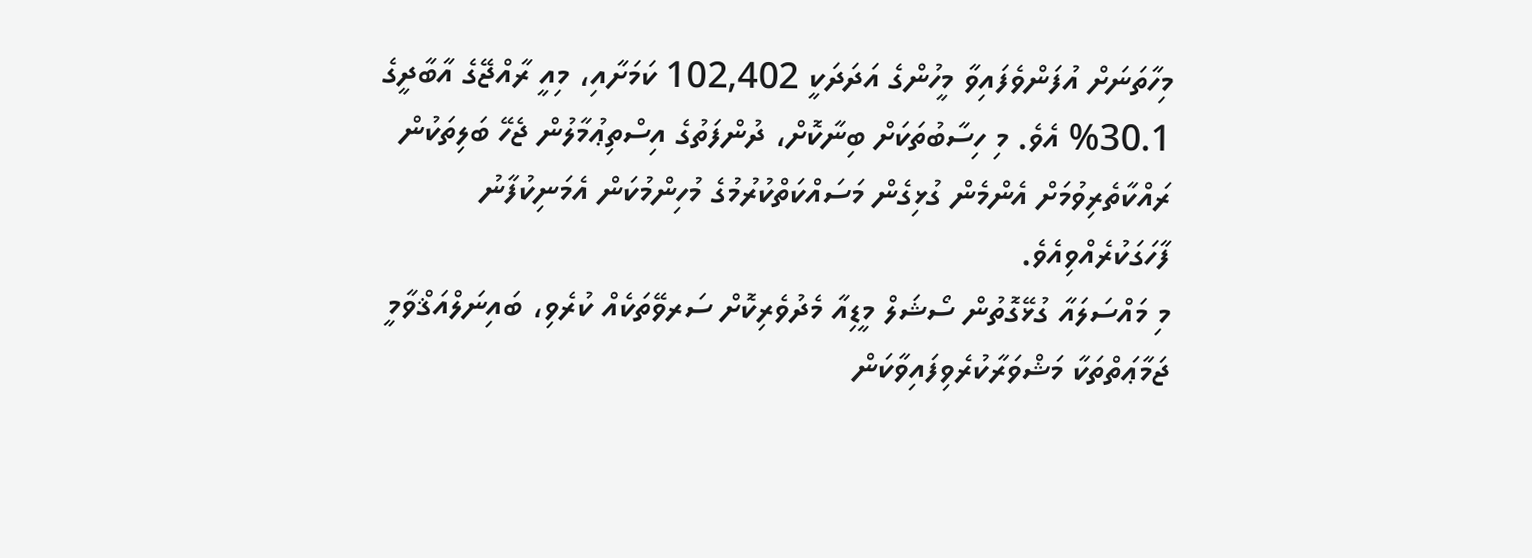މިހާތަނަށް އުފަންވެފައިވާ މީހުންގެ އަދަދަކީ 102,402 ކަމަށާއި، މިއީ ރާއްޖޭގެ އާބާދީގެ 30.1% އެވެ. މި ހިސާބުތަކަށް ބިނާކޮށް، ދުންފަތުގެ އިސްތިޢުމާލުން ޖެހޭ ބަލިތަކުން ރައްކާތެރިވުމަށް އެންމެން ގުޅިގެން މަސައްކަތްކުރުމުގެ މުހިންމުކަން އެމަނިކުފާނު ފާހަގަކުރެއްވިއެވެ.
މި މައްސަލައާ ގުޅޭގޮތުން ސޯޝަލް މީޑިއާ މެދުވެރިކޮށް ސަރވޭތަކެއް ކުރެވި، ބައިނަލްއަޤްވާމީ ޖަމާޢަތްތަކާ މަޝްވަރާކުރެވިފައިވާކަން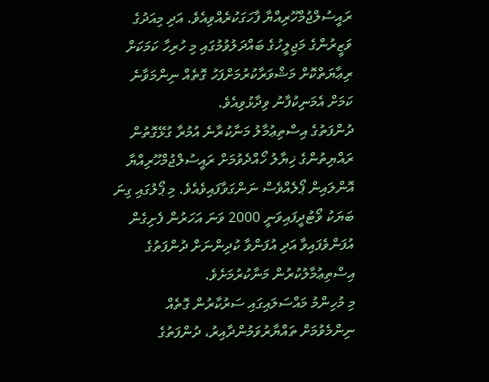ރައީސުލްޖުމްހޫރިއްޔާ ފާހަގަކުރެއްވިއެވެ. އަދި މިއަދުގެ ވަޒީރުންގެ މަޖިލީހުގެ ބައްދަލުވުމުގައި މި ހުރިހާ ކަމަކަށް ރިޢާޔަތްކޮށް މަޝްވަރާކުރުމަށްފަހު ގޮތެއް ނިންމަވާނެ ކަމަށް އެމަނިކުފާނު ވިދާޅުވިއެވެ.
ދުންފަތުގެ އިސްތިޢުމާލު މަނާކުރާނެ އުމުރާ ގުޅޭގޮތުން ރައްޔިތުންގެ ޚިޔާލު ހޯއްދެވުމަށް ރައީސުލްޖުމްހޫރިއްޔާ އޮންލައިން ޕޯލެއްވެސް ނަންގަވާފައިވެއެވެ. މި ޕޯލުގައި ގިނަ ބަޔަކު ވޯޓުދީފައިވަނީ 2000 ވަނަ އަހަރުން ފެށިގެން އުފަންވެފައިވާ އަދި އުފަންވާ ކުދިންނަށް ދުންފަތުގެ އިސްތިޢުމާލުކުރުން މަނާކުރުމަށެވެ.
މި މުހިންމު މައްސަލައިގައި ސަރުކާރުން ގޮތެއް ނިންމެވުމަށް ތައްޔާރުވަމުންދާއިރު، ދުންފަތުގެ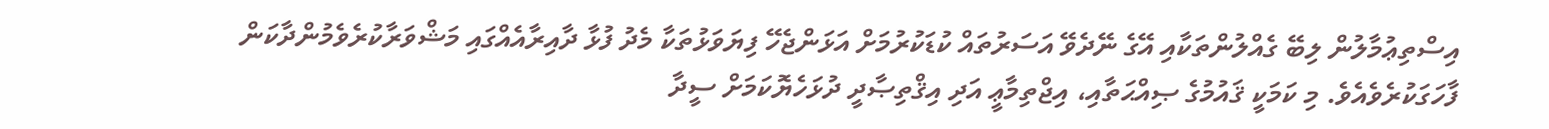އިސްތިޢުމާލުން ލިބޭ ގެއްލުންތަކާއި އޭގެ ނޭދެވޭ އަސަރުތައް ކުޑަކުރުމަށް އަޅަންޖެހޭ ފިޔަވަޅުތަކާ މެދު ފުޅާ ދާއިރާއެއްގައި މަޝްވަރާކުރެވެމުންދާކަން ފާހަގަކުރެވެއެވެ. މި ކަމަކީ ޤައުމުގެ ޞިއްޙަތާއި، އިޖްތިމާޢީ އަދި އިޤްތިޞާދީ ދުޅަހެޔޮކަމަށް ސީދާ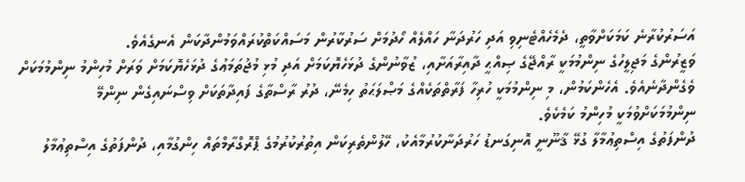އަސަރުކުރާނެ ކަމަކަށްވާތީ، ދެމެހެއްޓެނިވި އަދި ހަރުދަނާ ހައްލެއް ހޯދުމަށް ސަރުކާރުން މަސައްކަތްކުރައްވަމުންދާކަން އެނގެއެވެ.
ވަޒީރުންގެ މަޖިލީހުގެ ނިންމުމަކީ ރާއްޖޭގެ ޞިއްޙީ ދާއިރާއަށާއި، ޒުވާނުންގެ ދުޅަހެޔޮކަމަށް އަދި މުޅި މުޖުތަމަޢުގެ ދުޅަހެޔޮކަމަށް ވަރަށް މުހިންމު ނިންމުމަކަށް ވެގެންދާނެއެވެ. އެހެންކަމުން، މި ނިންމުމަކީ ހުރިހާ ފަރާތްތަކެއްގެ މަޞްލަޙަތު ހިމެނޭ، ދުރު ރާސްތާގެ ފައިދާތަކަށް ވިސްނައިގެން ނިންމޭ ނިންމުމަކަށްވުމަކީ މުހިންމު ކަމެކެވެ.
ދުންފަތުގެ އިސްތިޢުމާލާ ގުޅޭ ޤާނޫނީ އޮނިގަނޑު ހަރުދަނާކުރުމާއެކު، ހޭލުންތެރިކަން އިތުރުކުރުމުގެ ޕްރޮގްރާމްތައް ހިންގުމާއި، ދުންފަތުގެ އިސްތިޢުމާލު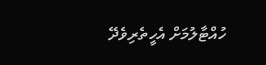ހުއްޓާލުމަށް އެހީތެރިވެދޭ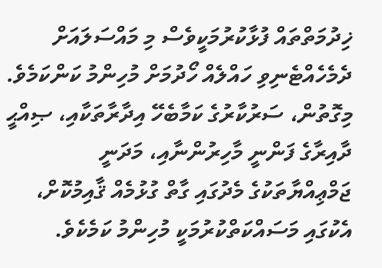ޚިދުމަތްތައް ފުޅާކުރުމަކީވެސް މި މައްސަލައަށް ދެމެހެއްޓެނިވި ހައްލެއް ހޯދުމަށް މުހިންމު ކަންކަމެވެ. މިގޮތުން، ސަރުކާރުގެ ކަމާބެހޭ އިދާރާތަކާއި، ޞިއްޙީ ދާއިރާގެ ފަންނީ މާހިރުންނާއި، މަދަނީ ޖަމްޢިއްޔާތަކުގެ މެދުގައި ގާތް ގުޅުމެއް ޤާއިމުކޮށް، އެކުގައި މަސައްކަތްކުރުމަކީ މުހިންމު ކަމެކެވެ.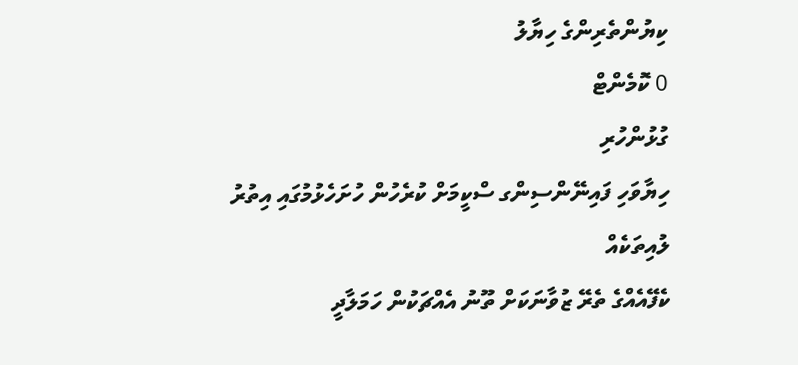ކިޔުންތެރިންގެ ހިޔާލު
0 ކޮމެންޓް
ގުޅުންހުރި
ހިޔާވަހި ފައިނޭންސިންގ ސްކީމަށް ކުރެހުން ހުށަހެޅުމުގައި އިތުރު ލުއިތަކެއް
ކެފޭއެއްގެ ތެރޭ ޒުވާނަކަށް ތޫނު އެއްޗަކުން ހަމަލާދީ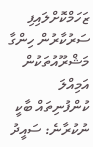ޒަހަމްކޮށްލައިފި
ސަރުކާރުން ހިންގާ މަޝްރޫއުތަކުން އަމިއްލަ ކުންފުނިތައް ބާކީ ނުކުރާނެ: ސައީދު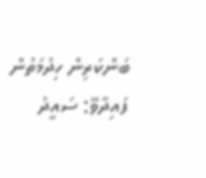ބަންކަރިން ހިދުމަތުން ފައިދާވޭ: ސައީދު